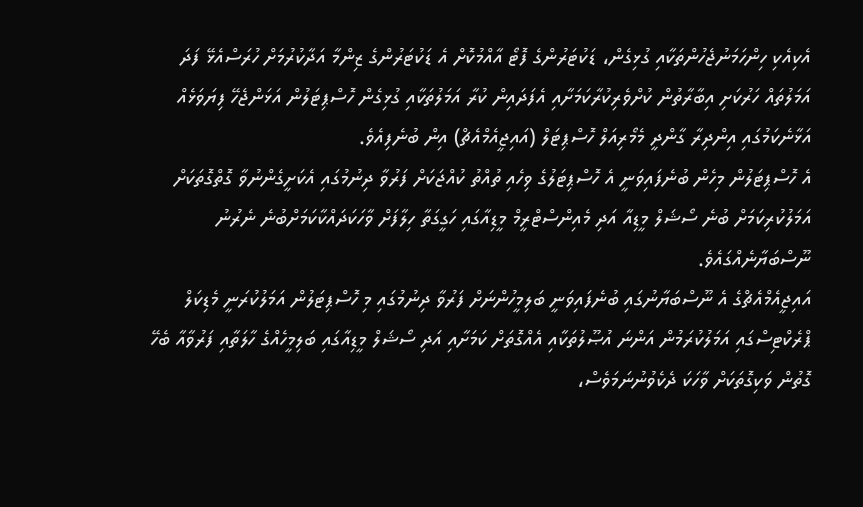އެކިއެކި ހިންހަމަނުޖެހުންތަކާއި ގުޅިގެން، ޑަކުޓަރުންގެ ފޮޓޯ އާއްމުކޮށް އެ ޑަކުޓަރުންގެ ޒިންމާ އަދާކުރުމަށް ހުރަސްއެޅޭ ފަދަ އަމަލުތައް ހަރުކަށި އިބާރާތުން ކުށްވެރިކުރާކަމަށާއި އެފަދައިން ކުރާ އަމަލުތަކާއި ގުޅިގެން ހޮސްޕިޓަލުން އަޅަންޖެހޭ ފިޔަވަޅެއް އަޅާނެކަމުގައި އިންދިރާ ގާންދީ މެމޯރިއަލް ހޮސްޕިޓަލް (އައިޖީއެމްއެޗް) އިން ބުނެފިއެވެ.
އެ ހޮސްޕިޓަލުން މިހެން ބުނެފައިވަނީ އެ ހޮސްޕިޓަލުގެ ވިހެއި ތުއްތު ކުއްޖަކަށް ފަރުވާ ދިނުމުގައި އެކަށީގެންނުވާ ގޮތްގޮތަކަށް އަމަލުކުރިކަމަށް ބުނެ ސޯޝަލް މީޑިއާ އަދި މެއިންސްޓްރީމް މީޑިއާގައި ހަގީގަތާ ހިލާފަށް ވާހަކަދައްކާކަމަށްބުނެ ނެރުނު ނޫސްބަޔާނެއްގައެވެ.
އައިޖީއެމްއެޗްގެ އެ ނޫސްބަޔާނުގައި ބުނެފައިވަނީ ބަލިމީހުންނަށް ފަރުވާ ދިނުމުގައި މި ހޮސްޕިޓަލުން އަމަލުކުރަނީ މެޑިކަލް ޕްރެކްޓިސްގައި އަމަލުކުރަމުން އަންނަ އުޞޫލުތަކާއި އެއްގޮތަށް ކަމަށާއި އަދި ސޯޝަލް މީޑިއާގައި ބަލިމީހެއްގެ ހާލަތާއި ފަރުވާއާ ބެހޭ ގޮތުން ވަކިގޮތަކަށް ވާހަކަ ދެކެވުނުނަމަވެސް،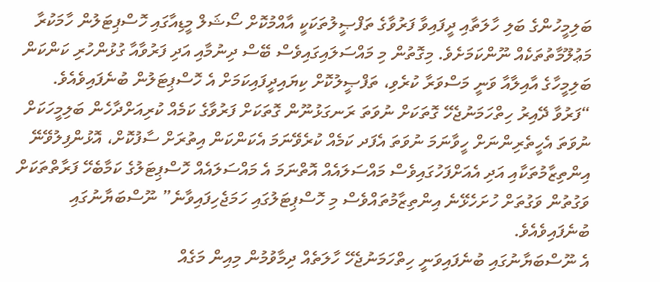ބަލިމީހުންގެ ބަލި ހާލަތާއި ދީފައިވާ ފަރުވާގެ ތަފްޞީލުތަކަކީ އާއްމުކޮށް ސޯޝަލް މީޑިއާގައި ހޮސްޕިޓަލުން ހާމަކުރާ މަޢުލޫމާތުތަކެއް ނޫންކަމަށެވެ. މިގޮތުން މި މައްސަލައިގައިވެސް ބޭސް ދިނުމާއި އަދި ފަރުވާއާ ގުޅުންހުރި ކަންކަން ބަލިމީހާގެ އާއިލާއާ ވަނީ މަސްވަރާ ކުރެވި، ތަފްޞީލުކޮށް ކިޔައިދީފައިކަމަށް އެ ހޮސްޕިޓަލުން ބުނެފައިވެއެވެ.
“ފަރުވާ ދޭއިރު ހިތްހަމަނުޖެހޭ ގޮތަކަށް ނުވަތަ ރަނގަޅުނޫން ގޮތަކަށް ފަރުވާގެ ކަމެއް ކުރިއަށްދާހެން ބަލިމީހަކަށް ނުވަތަ އެހީތެރިންނަށް ހީވާނަމަ ނުވަތަ އެފަދ ކަމެއް ކުރެވޭނަމަ އެކަންކަން އިތުރަށް ސާފުކޮށް، އޮޅުންފިލުވޭނޭ އިންތިޒާމުތަކާއި އަދި އެއަށްފަހުގައިވެސް މައްސަލައެއް އޮތްނަމަ އެ މައްސަލައެއް ހޮސްޕިޓަލުގެ ކަމާބެހޭ ފަރާތްތަކަށް ވަގުތުން ވަގުތަށް ހުށަހެޅޭނެ އިންތިޒާމުތައްވެސް މި ހޮސްޕިޓަލުގައި ހަމަޖެހިފައިވާނެ” ނޫސްބަޔާނުގައި ބުނެފައިވެއެވެ.
އެ ނޫސްބަޔާނުގައި ބުނެފައިވަނީ ހިތްހަމަނުޖެހޭ ހާލަތެއް ދިމާވުމުން މިއިން މަގެއް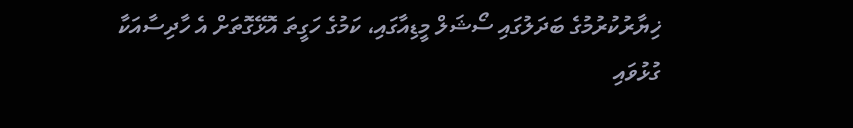ޚިޔާރުކުރުމުގެ ބަދަލުގައި ސޯޝަލް މީޑިއާގައި، ކަމުގެ ހަގީތަ އޮޅޭގޮތަށް އެ ހާދިސާއަކާ ގުޅުވައި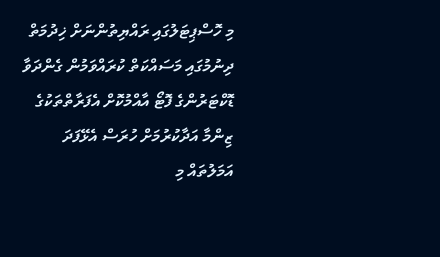މި ހޮސްޕިޓަލުގައި ރައްޔިތުންނަށް ޚިދުމަތް ދިނުމުގައި މަސައްކަތް ކުރައްވަމުން ގެންދަވާ ޑޮކްޓަރުންގެ ފޮޓޯ އާއްމުކޮށް އެފަރާތްތަކުގެ ޒިންމާ އަދާކުރުމަށް ހުރަސް އެޅޭފަދަ އަމަލުތައް މި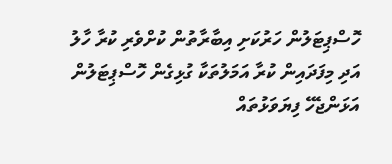ހޮސްޕިޓަލުން ހަރުކަށި އިބާރާތުން ކުށްވެރި ކުރާ ހާލު އަދި މިފަދައިން ކުރާ އަމަލުތަކާ ގުޅިގެން ހޮސްޕިޓަލުން އަޅަންޖެހޭ ފިޔަވަޅުތައް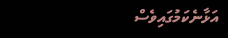އަޅާނެކަމުގައިވެސް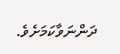ދަންނަވާކަމަށެވެ.